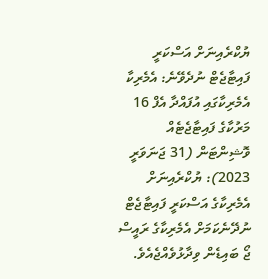ޔުކްރެއިނަށް އަސްކަރީ ފައިޓާޖެޓް ނުދެވޭނެ: އެމެރިކާ
އެމެރިކާގައި އުފައްދާ އެފް 16 މަރުކާގެ ފައިޓާޖެޓެއް
ވޮޝިންޓަން (31 ޖަނަވަރީ 2023): ޔުކްރެއިނަށް އެމެރިކާގެ އަސްކަރީ ފައިޓާޖެޓް ނުދޭނެކަމަށް އެމެރިކާގެ ރައީސް ޖޯ ބައިޑެން ވިދާޅުވެއްޖެއެވެ.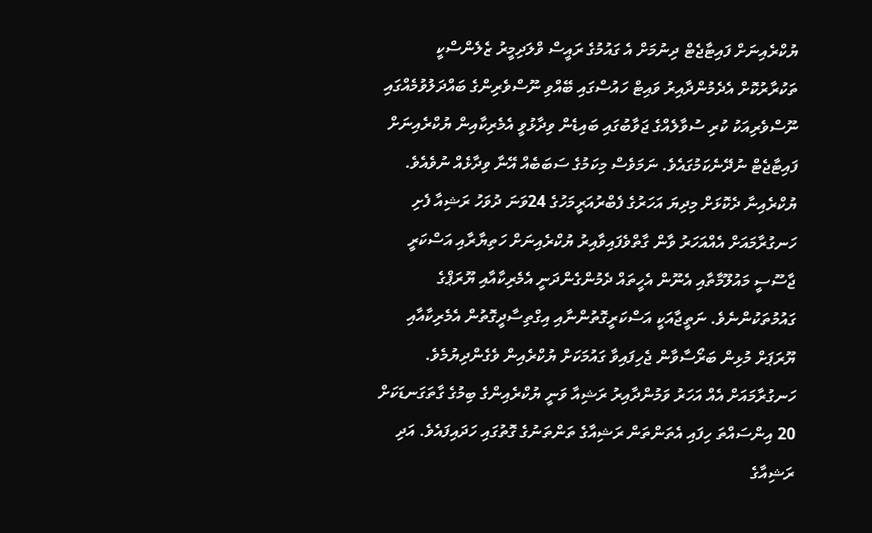ޔުކްރެއިނަށް ފައިޓާޖެޓް ދިނުމަށް އެ ގައުމުގެ ރައީސް ވްލަދިމީރު ޒެލެންސްކީ ތަކުރާރުކޮށް އެދެމުންދާއިރު ވައިޓް ހައުސްގައި ބޭއްވި ނޫސްވެރިންގެ ބައްދަލުވުމެއްގައި ނޫސްވެރިއަކު ކުރި ސުވާލެއްގެ ޖަވާބުގައި ބައިޑެން ވިދާޅުވީ އެމެރިކާއިން ޔުކްރެއިނަށް ފައިޓާޖެޓް ނުދޭނެކަމުގައެވެ. ނަމަވެސް މިކަމުގެ ސަބަބެއް އޭނާ ވިދާޅެއް ނުވެއެވެ.
ޔުކްރެއިނާ ދެކޮޅަށް މިދިޔަ އަހަރުގެ ފެބްރުއަރީމަހުގެ 24ވަނަ ދުވަހު ރަޝިއާ ފެށި ހަނގުރާމައަށް އެއްއަހަރު ވާން ގާތްވެފައިވާއިރު ޔުކްރެއިނަށް ހަތިޔާރާއި އަސްކަރީ ޖާސޫސީ މައުލޫމާތާއި އެނޫން އެހީތައް ދެމުންގެންދަނީ އެމެރިކާއާއި ޔޫރަޕްގެ ގައުމުތަކުންނެވެ. ނަތީޖާއަކީ އަސްކަރީގޮތުންނާއި އިގްތިސާދީގޮތުން އެމެރިކާއާއި ޔޫރަޕަށް މުޅިން ބަރޯސާވާން ޖެހިފައިވާ ގައުމަކަށް ޔުކްރެއިން ވެގެންދިޔުމެވެ.
ހަނގުރާމައަށް އެއް އަހަރު ވަމުންދާއިރު ރަޝިއާ ވަނީ ޔުކްރެއިންގެ ބިމުގެ ގާތަގަނޑަކަށް 20 އިންސައްތަ ހިފައި އެތަންތަން ރަޝިއާގެ ތަންތަނުގެ ގޮތުގައި ހަދައިފައެވެ. އަދި ރަޝިއާގެ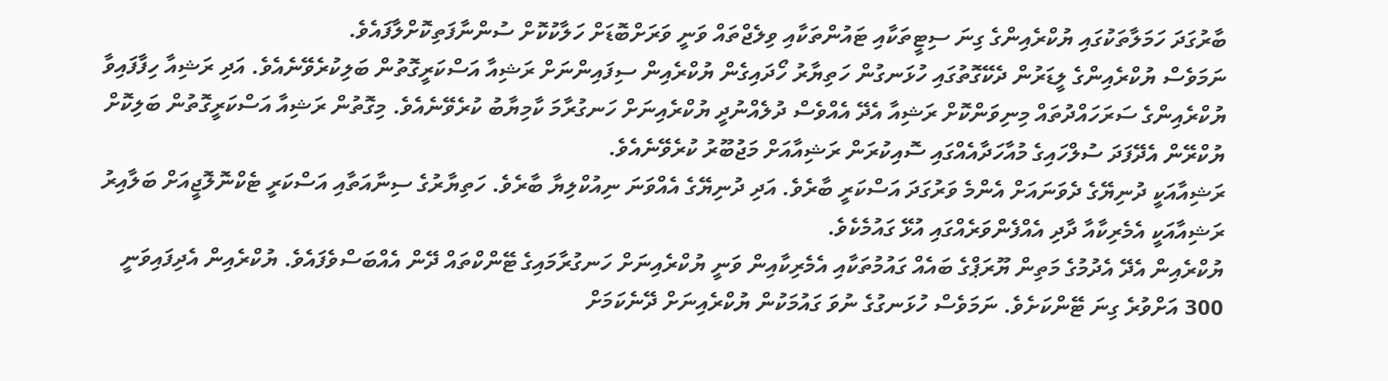ބާރުގަދަ ހަމަލާތަކުގައި ޔުކްރެއިންގެ ގިނަ ސިޓީތަކާއި ޓައުންތަކާއި ވިލެޖްތައް ވަނީ ވަރަށްބޮޑަށް ހަލާކުކޮށް ސުންނާފަތިކޮށްލާފައެވެ.
ނަމަވެސް ޔުކްރެއިންގެ ލީޑަރުން ދެކޭގޮތުގައި ހުޅަނގުން ހަތިޔާރު ހޯދައިގެން ޔުކްރެއިން ސިފައިންނަށް ރަޝިއާ އަސްކަރީގޮތުން ބަލިކުރެވޭނެއެވެ. އަދި ރަޝިއާ ހިފާފައިވާ ޔުކްރެއިންގެ ސަރަހައްދުތައް މިނިވަންކޮށް ރަޝިއާ އެދޭ އެއްވެސް ދުލެއްނުދީ ޔުކްރެއިނަށް ހަނގުރާމަ ކާމިޔާބު ކުރެވޭނެއެވެ. މިގޮތުން ރަޝިއާ އަސްކަރީގޮތުން ބަލިކޮށް ޔުކްރޭން އެދޭފަދަ ސުލްހައިގެ މުއާހަދާއެއްގައި ސޮއިކުރަން ރަޝިއާއަށް މަޖުބޫރު ކުރެވޭނެއެވެ.
ރަޝިއާއަކީ ދުނިޔޭގެ ދެވަނައަށް އެންމެ ވަރުގަދަ އަސްކަރީ ބާރެވެ. އަދި ދުނިޔޭގެ އެއްވަނަ ނިއުކްލިޔާ ބާރެވެ. ހަތިޔާރުގެ ސިނާއަތާއި އަސްކަރީ ޓެކްނޮލޮޖީއަށް ބަލާއިރު ރަޝިއާއަކީ އެމެރިކާއާ ދާދި އެއްފެންވަރެއްގައި އުޅޭ ގައުމެކެވެ.
ޔުކްރެއިން އެދޭ އެދުމުގެ މަތިން ޔޫރަޕްގެ ބައެއް ގައުމުތަކާއި އެމެރިކާއިން ވަނީ ޔުކްރެއިނަށް ހަނގުރާމައިގެ ޓޭންކްތައް ދޭން އެއްބަސްވެފައެވެ. ޔުކްރެއިން އެދިފައިވަނީ 300 އަށްވުރެ ގިނަ ޓޭންކަށެވެ. ނަމަވެސް ހުޅަނގުގެ ނުވަ ގައުމަކުން ޔުކްރެއިނަށް ދޭނެކަމަށް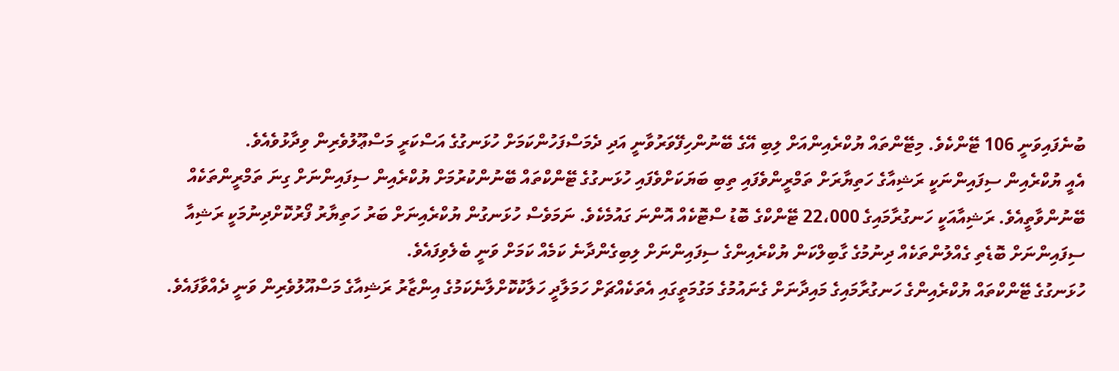ބުނެފައިވަނީ 106 ޓޭންކެވެ. މިޓޭންތައް ޔުކްރެއިންއަށް ލިބި އޭގެ ބޭނުންހިފޭވަރުވާނީ އަދި ދެމަސްފަހުންކަމަށް ހުޅަނގުގެ އަސްކަރީ މަސްޢޫލުވެރިން ވިދާޅުވެއެވެ.
އެއީ ޔުކްރެއިން ސިފައިންނަކީ ރަޝިއާގެ ހަތިޔާރަށް ތަމްރީންވެފައި ތިބި ބަޔަކަށްވެފައި ހުޅަނގުގެ ޓޭންކްތައް ބޭނުންކުރުމަށް ޔުކްރެއިން ސިފައިންނަށް ގިނަ ތަމްރީންތަކެއް ބޭނުންވާތީއެވެ. ރަޝިއާއަކީ ހަނގުރާމައިގެ 22،000 ޓޭންކްގެ ބޮޑު ސްޓޮކެއް އޮންނަ ގައުމެކެވެ. ނަމަވެސް ހުޅަނގުން ޔުކްރެއިނަށް ބަރު ހަތިޔާރު ފޯރުކޮށްދިނުމަކީ ރަޝިއާ ސިފައިންނަށް ބޮޑެތި ގެއްލުންތަކެއް ދިނުމުގެ ގާބިލްކަން ޔުކްރެއިންގެ ސިފައިންނަށް ލިބިގެންދާނެ ކަމެއް ކަމަށް ވަނީ ބެލެވިފައެވެ.
ހުޅަނގުގެ ޓޭންކްތައް ޔުކްރެއިންގެ ހަނގުރާމައިގެ މައިދާނަށް ގެނައުމުގެ މަގުމަތީގައި އެތަކެއްޗަށް ހަމަލާދީ ހަލާކުކޮށްލާނެކަމުގެ އިންޒާރު ރަޝިއާގެ މަސްއޫލުވެރިން ވަނީ ދެއްވާފައެވެ.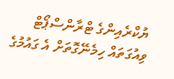ޔުކްރެއިންގެ ޓްރާންސްޕޯޓް ވިއުގަތައް ހިމެނޭގޮތަށް އެ ގައުމުގެ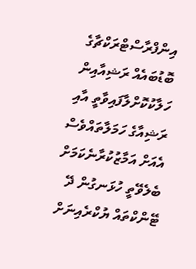އިންފްރާސްޓްރަކްޗާގެ ބޮޑުބައެއް ރަޝިއާއިން ހަލާކުކޮށްލާފައިވާތީ އާއި ރަޝިއާގެ ހަމަލާތައްވެސް އެއަށް އަމާޒުކުރާނެކަމަށް ބެލެވޭތީ ހުޅަނގުން ދޭ ޓޭންކްތައް ޔުކްރެއިނަށް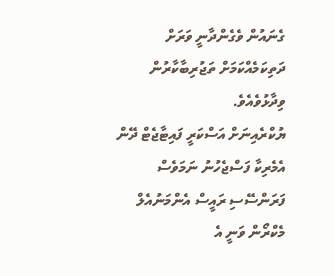ގެނައުން ވެގެންދާނީ ވަރަށް ދަތިކަމެއްކަމަށް ތަޖުރިބާކާރުން ވިދާޅުވެއެވެ.
ޔުކްރެއިނަށް އަސްކަރީ ފައިޓާޖެޓް ދޭން އެމެރިކާ ފަސްޖެހުނު ނަމަވެސް ފަރަންސޭސި ރައީސް އެންމަނުއެލް މެކްރޯން ވަނީ އެ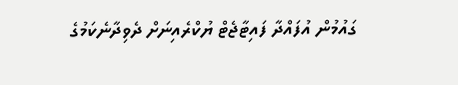ގައުމުން އުފައްދާ ފައިޓާޖެޓް ޔުކްރެއިނަށް ދެވިދާނެކަމުގެ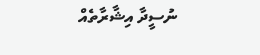ނުސީދާ އިޝާރާތެއް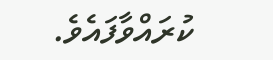ކުރައްވާފައެވެ.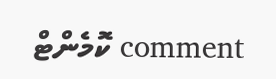comment ކޮމެންޓް